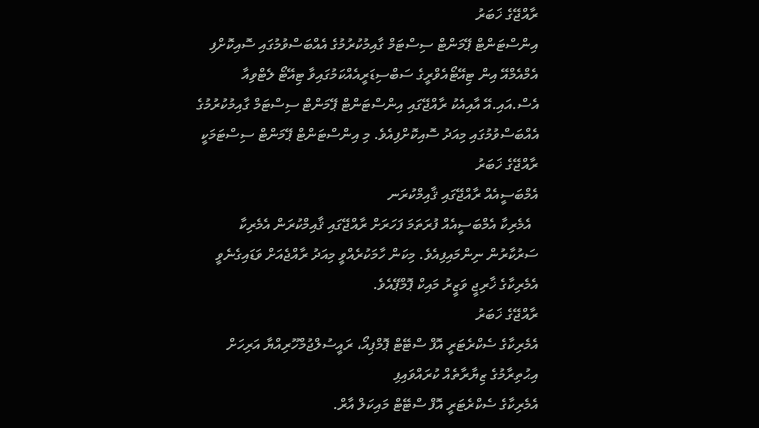ރާއްޖޭގެ ޚަބަރު
އިންސްޓަންޓް ޕޭމަންޓް ސިސްޓަމް ގާއިމުކުރުމުގެ އެއްބަސްވުމުގައި ސޮއިކޮށްފި
އެމްއެމްއޭ އިން ޓިއޭޓޯއެވްރީގެ ސަބްސިޑަރީއެއްކަމުގައިވާ ޓިއޭޓޯ ލެޓްވިއާ އެސް.އައި.އޭ އާއިއެކު ރާއްޖޭގައި އިންސްޓަންޓް ޕޭމަންޓް ސިސްޓަމް ގާއިމުކުރުމުގެ އެއްބަސްވުމުގައި މިއަދު ސޮއިކޮށްފިއެވެ. މި އިންސްޓަންޓް ޕޭމަންޓް ސިސްޓަމަކީ
ރާއްޖޭގެ ޚަބަރު
އެމްބަސީއެއް ރާއްޖޭގައި ޤާއިމްކުރަނ
  އެމެރިކާ އެމްބަސީއެއް ފުރަތަމަ ފަހަރަށް ރާއްޖޭގައި ޤާއިމްކުރަން އެމެރިކާ ސަރުކާރުން ނިންމައިފިއެވެ. މިކަން ހާމަކުރެއްވީ މިއަދު ރާއްޖެއަށް ވަޑައިގެނެވީ އެމެރިކާގެ ޚާރިޖީ ވަޒީރު މައިކް ޕޮމްޕޭއެވެ.
ރާއްޖޭގެ ޚަބަރު
އެމެރިކާގެ ސެކްރެޓަރީ އޮފް ސްޓޭޓް ޕޮމްޕިއޯ، ރައީސުލްޖުމްހޫރިއްޔާ އަރިހަށް އިޙުތިރާމުގެ ޒިޔާރާތެއް ކުރައްވައިފި
އެމެރިކާގެ ސެކްރެޓަރީ އޮފް ސްޓޭޓް މައިކަލް އާރް.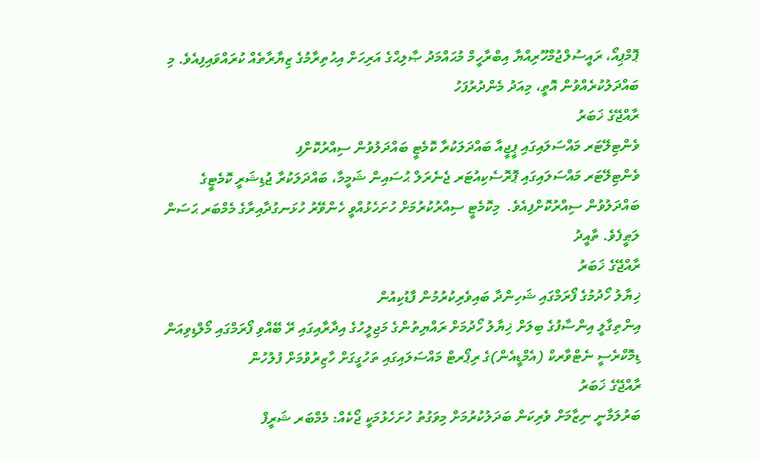ޕޮމްޕިއޯ، ރައީސުލްޖުމްހޫރިއްޔާ އިބްރާހީމް މުޙައްމަދު ޞާލިޙްގެ އަރިހަށް އިޙުތިރާމުގެ ޒިޔާރާތެއް ކުރައްވައިފިއެވެ. މި ބައްދަލުކުރެއްވުން އޮތީ، މިއަދު މެންދުރުފަހު
ރާއްޖޭގެ ޚަބަރު
ވެންޓިލޭޓަރ މައްސަލައިގައި ޕީޖީއާ ބައްދަލަކުރާ ކޮމެޓީ ބައްދަލުވުން ސިއްރުކޮށްފި
ވެންޓިލޭޓަރ މައްސަލައިގައި ޕޮރޮސެކިއުޓަރ ޖެނެރަލް ޙުސައިން ޝަމީމާ، ބައްދަލަކުރާ ޖުޑިޝަރީ ކޮމެޓީގެ ބައްދަލުވުން ސިއްރުކޮށްފިއެވެ.  މިކޮމެޓީ ސިއްރުކުރުމަށް ހުށަހެޅުއްވީ ހެންވޭރު ހުޅަނގުދާއިރާގެ މެމްބަރ ޙަސަން ލަޠީފެވެ. ތާއީދު
ރާއްޖޭގެ ޚަބަރު
ޚިޔާލު ހޯދުމުގެ ފޯރަމްގައި ޝަހިންދާ ބައިވެރިކުރުމުން ފާޑުކިއުން
އިންތިގާލީ އިންސާފުގެ ބިލަށް ޚިޔާލު ހޯދުމަށް ރައްޔިތުންގެ މަޖިލީހުގެ އިދާރާއިގައި ރޭ ބޭއްވި ފޯރަމްގައި މޯލްޑިވިއަން ޑިމޮކްރެސީ ނެޓްވާރކް (އެމްޑީއެން)ގެ ރިޕޯރޓް މައްސަލައިގައި ތަހުގީގަށް ހާޒިރުވުމަށް ފުލުހުން
ރާއްޖޭގެ ޚަބަރު
ބަރުލަމާނީ ނިޒާމަށް ވެރިކަން ބަދަލުކުރުމަށް މިވަގުތު ހުށަހެޅުމަކީ ޖޯކެއް: މެމްބަރ ޝަރީފް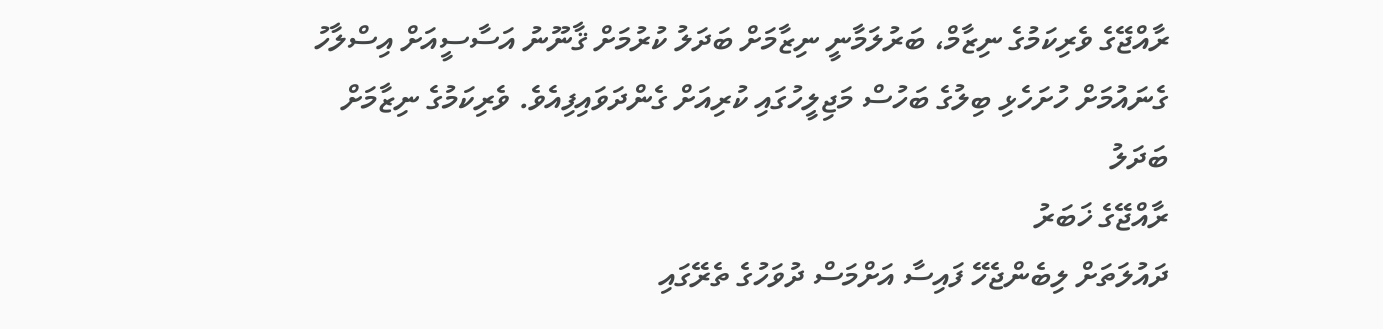ރާއްޖޭގެ ވެރިކަމުގެ ނިޒާމް، ބަރުލަމާނީ ނިޒާމަށް ބަދަލު ކުރުމަށް ޤާނޫނު އަސާސީއަށް އިސްލާހު ގެނައުމަށް ހުށަހެޅި ބިލުގެ ބަހުސް މަޖިލީހުގައި ކުރިއަށް ގެންދަވައިފިއެވެ. ވެރިކަމުގެ ނިޒާމަށް ބަދަލު
ރާއްޖޭގެ ޚަބަރު
ދައުލަތަށް ލިބެންޖެހޭ ފައިސާ އަށްމަސް ދުވަހުގެ ތެރޭގައި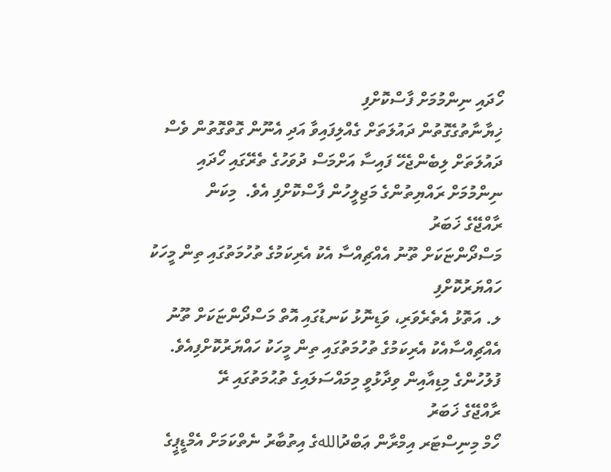ހޯދައި ނިންމުމަށް ފާސްކޮށްފި
ޚިޔާނާތުގެގޮތުން ދައުލަތަށް ގެއްލިފައިވާ އަދި އެނޫން ގޮތްގޮތުން ވެސް ދައުލަތަށް ލިބެންޖެހޭ ފައިސާ އަށްމަސް ދުވަހުގެ ތެރޭގައި ހޯދައި ނިންމުމަށް ރައްޔިތުންގެ މަޖިލީހުން ފާސްކޮށްފި އެވެ.  މިކަން
ރާއްޖޭގެ ޚަބަރު
މަސްދޯންޏަކަށް ތޫނު އެއްޗިއްސާ އެކު އެރިކަމުގެ ތުހުމަތުގައި ތިން މީހަކު ހައްޔަރުކޮށްފި
ލ. އަތޮޅު އެތެރެވަރި، ވަޑިނޮޅު ކަނޑުގައި އޮތް މަސްދޯންޏަކަށް ތޫނު އެއްޗިއްސާއެކު އެރިކަމުގެ ތުހުމަތުގައި ތިން މީހަކު ހައްޔަރުކޮށްފިއެވެ. ފުލުހުންގެ މިޑިއާއިން ވިދާޅުވީ މިމައްސަލައިގެ ތުޙުމަތުގައި ރޭ
ރާއްޖޭގެ ޚަބަރު
ހޯމް މިނިސްޓަރ އިމްރާން ޢަބްދުاللهގެ އިތުބާރު ނެތްކަމަށް އެމްޑީޕީގެ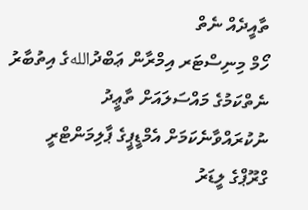ތާއީދެއް ނެތް
ހޯމް މިނިސްޓަރ އިމްރާން ޢަބްދުاللهގެ އިތުބާރު ނެތްކަމުގެ މައްސަލައަށް ތާޢީދު ނުކުރައްވާނެކަމަށް އެމްޑީޕީގެ ޕާލިމަންޓްރީ ގްރޫޕްގެ ލީޑަރު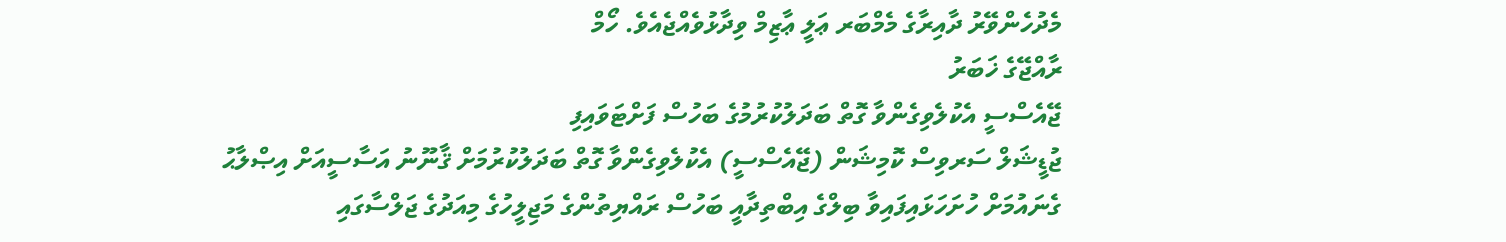މެދުހެންވޭރު ދާއިރާގެ މެމްބަރ ޢަލީ ޢާޒިމް ވިދާޅުވެއްޖެއެވެ. ހޯމް
ރާއްޖޭގެ ޚަބަރު
ޖޭއެސްސީ އެކުލެވިގެންވާ ގޮތް ބަދަލުކުރުމުގެ ބަހުސް ފަށްޓަވައިފި
ޖުޑީޝަލް ސަރވިސް ކޮމިޝަން (ޖޭއެސްސީ) އެކުލެވިގެންވާ ގޮތް ބަދަލުކުރުމަށް ޤާނޫނު އަސާސީއަށް އިޞްލާޙު ގެނައުމަށް ހުށަހަޅައިފައިވާ ބިލްގެ އިބްތިދާއީ ބަހުސް ރައްޔިތުންގެ މަޖިލީހުގެ މިއަދުގެ ޖަލްސާގައި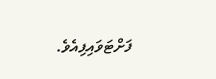ފަށްޓަވައިފިއެވެ.